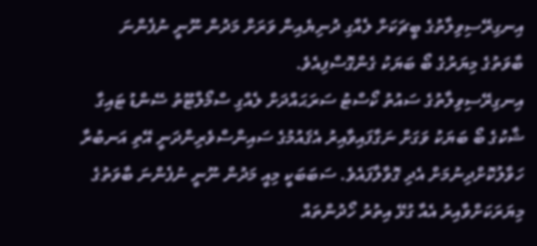އިނގިރޭސިވިލާތުގެ ބީޗަކަށް ލެއްގި ދުނިޔެއިން ވަރަށް މަދުން ނޫނީ ނުފެންނަ ބާވަތުގެ މިޔަރުގެ ބޯ ބަޔަކު ގެންގޮސްފިއެވެ.
އިނގިރޭސިވިލާތުގެ ސައުތު ކޯސްޓު ސަރަޙައްދަށް ލެއްގި ސްމޯލްޓޫތު ސޭންޑު ޓައިގާ ޝާކުގެ ބޯ ބަޔަކު ވަގަށް ނަގާފައިވާއިރު އެޤައުމުގެ ސައިންސްވެރިންދަނީ އޭތި އަނބުރާ ހަވާލުކޮށްދިނުމަށް އެދި ގޮވާލާފައެވެ. ސަބަބަކީ މިއީ މަދުން ނޫނީ ނުފެންނަ ބާވަތުގެ މިޔަރަކަށްވާއިރު އެއާ ގުޅޭ އިތުރު ހޯދުންތައް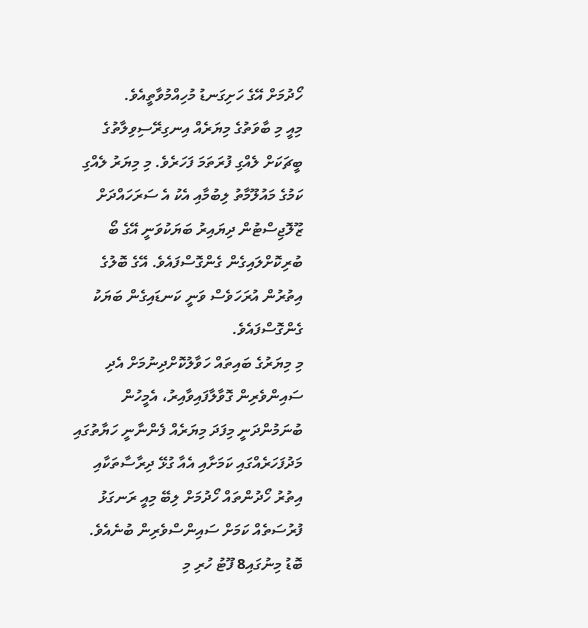ހޯދުމަށް އޭގެ ހަށިގަނޑު މުހިއްމުވާތީއެވެ.
މިއީ މި ބާވަތުގެ މިޔަރެއް އިނގިރޭސިވިލާތުގެ ބީޗަކަށް ލެއްގި ފުރަތަމަ ފަހަރެވެ. މި މިޔަރު ލެއްގި ކަމުގެ މައުލޫމާތު ލިބުމާއި އެކު އެ ސަރަހައްދަށް ޒޫލޮޖިސްޓުން ދިޔައިރު ބަޔަކުވަނީ އޭގެ ބޯ ބުރިކޮށްލައިގެން ގެންގޮސްފައެވެ. އޭގެ ބޮލުގެ އިތުރުން އުރަހަވެސް ވަނީ ކަނޑައިގެން ބަޔަކު ގެންގޮސްފައެވެ.
މި މިޔަރުގެ ބައިތައް ހަވާލުކޮށްދިނުމަށް އެދި ސައިންވެރިން ގޮވާލާފައިވާއިރު، އެމީހުން ބުނަމުންދަނީ މިފަދަ މިޔަރެއް ފެންނާނީ ހަޔާތުގައި މަދުފަހަރެއްގައި ކަމަށާއި އެއާ ގުޅޭ ދިރާސާތަކާއި އިތުރު ހޯދުންތައް ހޯދުމަށް ލިބޭ މިއީ ރަނގަޅު ފުރުސަތެއް ކަމަށް ސައިންސްވެރިން ބުނެއެވެ.
ބޮޑު މިނުގައި8 ފޫޓު ހުރި މި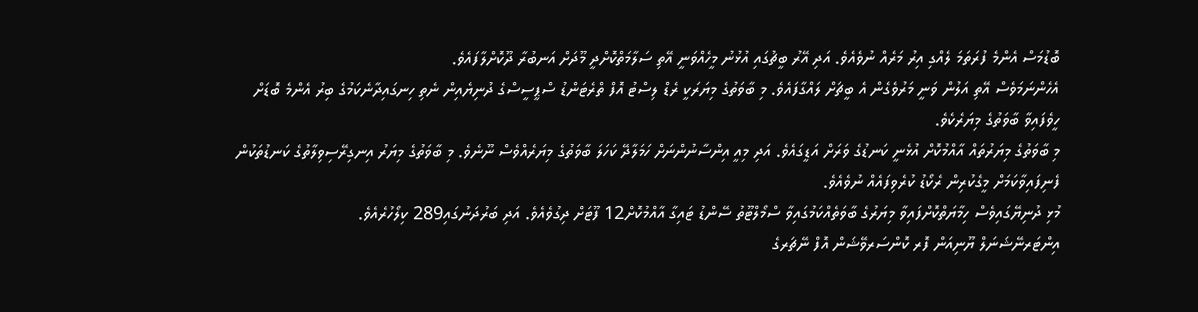ބޮޑުމަސް އެންމެ ފުރަތަމަ ލެއްގި އިރު މަރެއް ނުވެއެވެ. އަދި އޭރު ބީޗުގައި އުޅުނު މީހެއްވަނީ އޭތި ސަލާމަތްކޮށްދީ މޫދަށް އަނބުރާ ދޫކޮށްލާފައެވެ.
އެހެންނަމަވެސް އޭތި އަލުން ވަނީ މަރުވެގެން އެ ބީޗަށް ލައްގާފައެވެ. މި ބާވަތުގެ މިޔަރަކީ ރެޑް ލިސްޓު އޮފް ތްރެޓަންޑު ސްޕީސީސްގެ ދުނިޔެއިން ނެތި ހިނގައިދާނެކަމުގެ ބިރު އެންމެ ބޮޑަށް ހީވެފައިވާ ބާވަތުގެ މިޔަރެކެވެ.
މި ބާވަތުގެ މިޔަރުތައް އާއްމުކޮށް އުޅެނީ ކަނޑުގެ ވަރަށް އަޑީގައެވެ. އަދި މިއީ އިންސާނުންނަށް ހަމަލާދޭ ކަހަލަ ބާވަތުގެ މިޔަރެއްވެސް ނޫނެވެ. މި ބާވަތުގެ މިޔަރު އިނގިރޭސިވިލާތުގެ ކަނޑުތަކުން ފެނިފައިވާކަމަށް މީގެކުރިން ރެކޯޑު ކުރެވިފައެއް ނުވެއެވެ.
މުޅި ދުނިޔޭގައިވެސް ހިމާޔަތްކޮށްފައިވާ މިޔަރުގެ ބާވަތެއްކަމުގައިވާ ސްމޯލްޓޫތު ސޭންޑު ޓައިގާ އާއްމުކޮށް12 ފޫޓަށް ދިގުވެއެވެ. އަދި ބަރުދަނުގައި289 ކިލޯހުރެއެވެ.
އިންޓަރނޭޝަނަލް ޔޫނިއަން ފޮރ ކޮންސަރވޭޝަން އޮފް ނޭޗަރގެ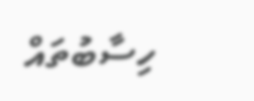ހިސާބުތައް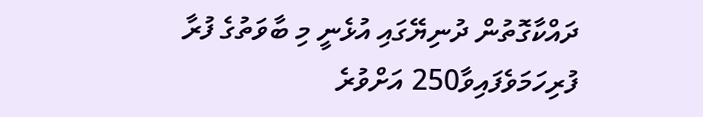ދައްކާގޮތުން ދުނިޔޭގައި އުޅެނީ މި ބާވަތުގެ ފުރާ ފުރިހަމަވެފައިވާ250 އަށްވުރެ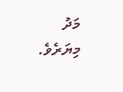މަދު މިޔަރެވެ.